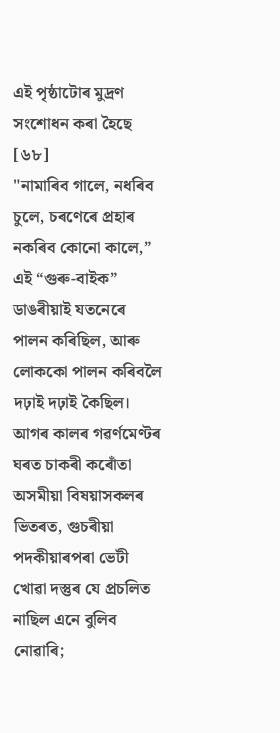এই পৃষ্ঠাটোৰ মুদ্ৰণ সংশোধন কৰা হৈছে
[৬৮]
"নামাৰিব গালে, নধৰিব চুলে, চৰণেৰে প্ৰহাৰ নকৰিব কোনো কালে,” এই “গুৰু-বাইক” ডাঙৰীয়াই যতনেৰে পালন কৰিছিল, আৰু লোককো পালন কৰিবলৈ দঢ়াই দঢ়াই কৈছিল। আগৰ কালৰ গৱৰ্ণমেণ্টৰ ঘৰত চাকৰী কৰোঁতা অসমীয়া বিষয়াসকলৰ ভিতৰত, গুচৰীয়া পদকীয়াৰপৰা ভেটী খোৱা দস্তুৰ যে প্ৰচলিত নাছিল এনে বুলিব নোৱাৰি;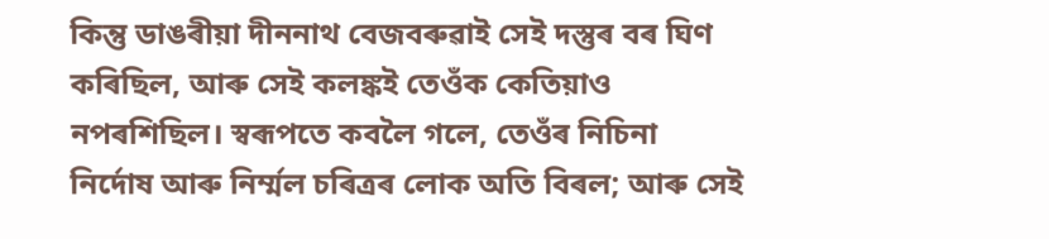কিন্তু ডাঙৰীয়া দীননাথ বেজবৰুৱাই সেই দস্তুৰ বৰ ঘিণ কৰিছিল, আৰু সেই কলঙ্কই তেওঁক কেতিয়াও নপৰশিছিল। স্বৰূপতে কবলৈ গলে, তেওঁৰ নিচিনা নিৰ্দোষ আৰু নিৰ্ম্মল চৰিত্ৰৰ লোক অতি বিৰল; আৰু সেই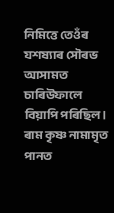নিমিত্তে তেওঁৰ যশষ্যাৰ সৌৰভ আসামত চাৰিউফালে বিয়াপি পৰিছিল।
ৰাম কৃষ্ণ নামামৃত পানত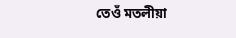তেওঁ মতলীয়া